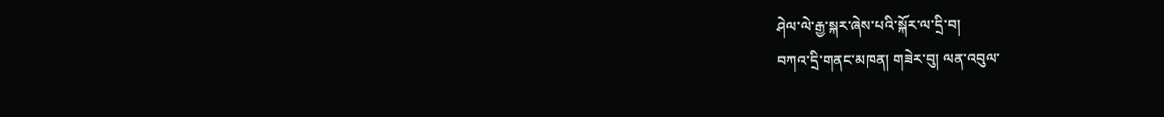ཤེལ་ལེ་རྒྱ་སྐར་ཞེས་པའི་སྐོར་ལ་དྲི་བ།
བཀའ་དྲི་གནང་མཁན། གཟེར་བུ། ལན་འབུལ་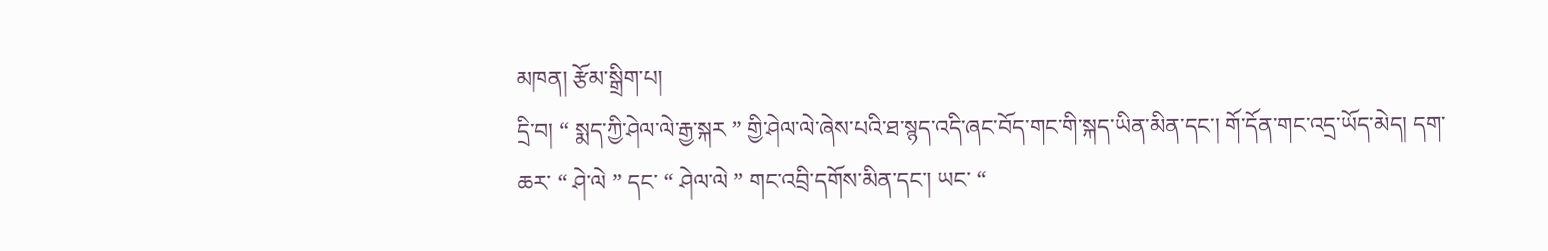མཁན། རྩོམ་སྒྲིག་པ།
དྲི་བ། “ སྨད་ཀྱི་ཤེལ་ལེ་རྒྱ་སྐར ” གྱི་ཤེལ་ལེ་ཞེས་པའི་ཐ་སྙད་འདི་ཞང་བོད་གང་གི་སྐད་ཡིན་མིན་དང་། གོ་དོན་གང་འདྲ་ཡོད་མེད། དག་ཆར་ “ ཤེ་ལེ ” དང་ “ ཤེལ་ལེ ” གང་འབྲི་དགོས་མིན་དང་། ཡང་ “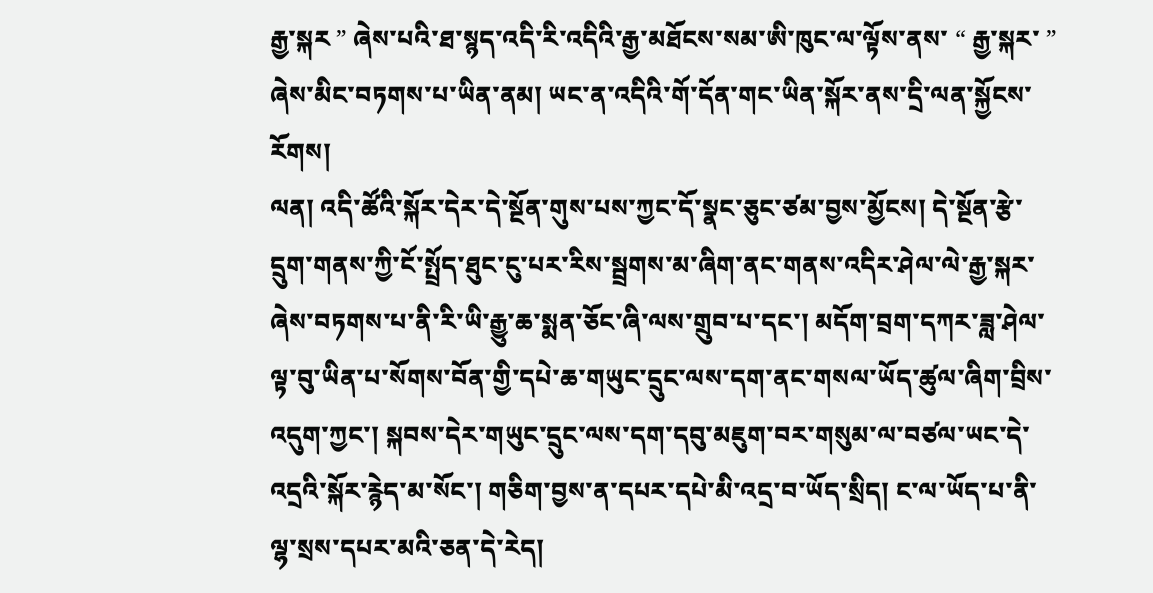རྒྱ་སྐར ” ཞེས་པའི་ཐ་སྙད་འདི་རི་འདིའི་རྒྱ་མཐོངས་སམ་ཨི་ཁུང་ལ་ལྟོས་ནས་ “ རྒྱ་སྐར་ ” ཞེས་མིང་བཏགས་པ་ཡིན་ནམ། ཡང་ན་འདིའི་གོ་དོན་གང་ཡིན་སྐོར་ནས་དྲི་ལན་སྐྱོངས་རོགས།
ལན། འདི་ཚོའི་སྐོར་དེར་དེ་སྔོན་གུས་པས་ཀྱང་དོ་སྣང་ཅུང་ཙམ་བྱས་མྱོངས། དེ་སྔོན་རྩེ་དྲུག་གནས་ཀྱི་ངོ་སྤྲོད་ཐུང་ངུ་པར་རིས་སྦྲགས་མ་ཞིག་ནང་གནས་འདིར་ཤེལ་ལེ་རྒྱ་སྐར་ཞེས་བཏགས་པ་ནི་རི་ཡི་རྒྱུ་ཆ་སྨན་ཅོང་ཞི་ལས་གྲུབ་པ་དང་། མདོག་བྲག་དཀར་ཟླ་ཤེལ་ལྟ་བུ་ཡིན་པ་སོགས་བོན་གྱི་དཔེ་ཆ་གཡུང་དྲུང་ལས་དག་ནང་གསལ་ཡོད་ཚུལ་ཞིག་བྲིས་འདུག་ཀྱང་། སྐབས་དེར་གཡུང་དྲུང་ལས་དག་དབུ་མཇུག་བར་གསུམ་ལ་བཙལ་ཡང་དེ་འདྲའི་སྐོར་རྙེད་མ་སོང་། གཅིག་བྱས་ན་དཔར་དཔེ་མི་འདྲ་བ་ཡོད་སྲིད། ང་ལ་ཡོད་པ་ནི་ལྷ་སྲས་དཔར་མའི་ཅན་དེ་རེད།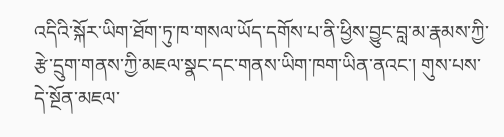འདིའི་སྐོར་ཡིག་ཐོག་ཏུ་ཁ་གསལ་ཡོད་དགོས་པ་ནི་ཕྱིས་བྱུང་བླ་མ་རྣམས་ཀྱི་རྩེ་དྲུག་གནས་ཀྱི་མཇལ་སྣང་དང་གནས་ཡིག་ཁག་ཡིན་ནའང་། གུས་པས་དེ་སྔོན་མཇལ་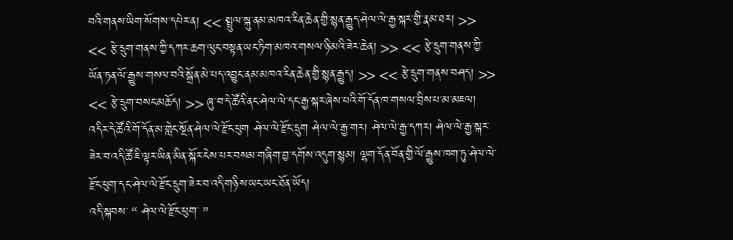བའི་གནས་ཡིག་སོགས་དཔེར་ན། << སྤྲུལ་སྐུ་ནམ་མཁའ་རིན་ཆེན་གྱི་སྙན་རྒྱུད་ཤེལ་ལེ་རྒྱ་སྐར་གྱི་རྣམ་ཐར། >> << རྩེ་དྲུག་གནས་ཀྱི་དཀར་ཆག་ལུང་བསྟན་ཡང་ཏིག་མཁའ་གསལ་ཉི་མའི་ཟེར་ཆེན། >> << རྩེ་དྲུག་གནས་ཀྱི་ཡོན་ཏན་ལོ་རྒྱུས་གསལ་བའི་སྒྲོན་མེ་པད་འབྱུང་ནམ་མཁའ་རིན་ཆེན་གྱི་སྙན་རྒྱུད། >> << རྩེ་དྲུག་གནས་བཤད། >> << རྩེ་དྲུག་བསང་མཆོད། >> ཞུ་བ་དེ་ཚོའི་ནང་ཤེལ་ལེ་དང་རྒྱ་སྐར་ཞེས་པའི་གོ་དོན་ཁ་གསལ་བྲིས་པ་མ་མཇལ།
འདིར་དེ་ཚོའི་གོ་དོན་མ་གླེང་སྔོན་ཤེལ་ལེ་རྫོང་ཕུག ཤེལ་ལེ་རྫོང་དྲུག ཤེལ་ལེ་རྒྱ་གར། ཤེལ་ལེ་རྒྱ་དཀར། ཤེལ་ལེ་རྒྱ་སྐར་ཟེར་བ་འདི་ཚོ་ཇི་ལྟར་ཡིན་མིན་སྐོར་ངེས་པར་བསམ་གཞིག་བྱ་དགོས་འདུག་སྙམ། ལྷག་དོན་བོན་གྱི་ལོ་རྒྱུས་ཁག་ཏུ་ཤེལ་ལེ་རྫོང་ཕུག་དང་ཤེལ་ལེ་རྫོང་དྲུག་ཟེར་བ་འདི་གཉིས་ཡང་ཡང་ཐོན་ཡོད།
འདི་སྐབས་ “ ཤེལ་ལེ་རྫོང་ཕུག་ ”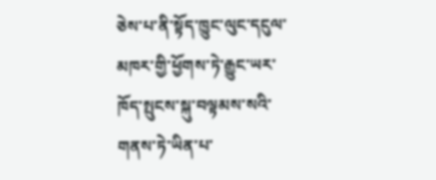ཅེས་པ་ནི་སྟོད་ཁྱུང་ལུང་དངུལ་མཁར་གྱི་ཕྱོགས་ཏེ་རྒྱུང་ཡར་ཁོད་སྤུངས་སྐུ་བལྟམས་སའི་གནས་ཏེ་ཡིན་པ་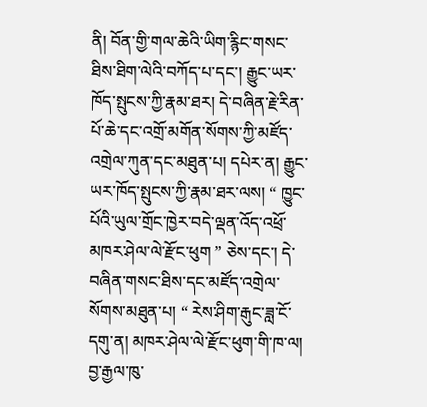ནི། བོན་གྱི་གལ་ཆེའི་ཡིག་རྙིང་གསང་ཐིས་ཐིག་ལེའི་བཀོད་པ་དང་། རྒྱུང་ཡར་ཁོད་སྤུངས་ཀྱི་རྣམ་ཐར། དེ་བཞིན་རྗེ་རིན་པོ་ཆེ་དང་འགྲོ་མགོན་སོགས་ཀྱི་མཛོད་འགྲེལ་ཀུན་དང་མཐུན་པ། དཔེར་ན། རྒྱུང་ཡར་ཁོད་སྤུངས་ཀྱི་རྣམ་ཐར་ལས། “ ཁྱུང་པོའི་ཡུལ་གྲོང་ཁྱེར་བདེ་ལྡན་འོད་འཕྲོ་མཁར་ཤེལ་ལེ་རྫོང་ཕུག ” ཅེས་དང་། དེ་བཞིན་གསང་ཐིས་དང་མཛོད་འགྲེལ་སོགས་མཐུན་པ། “ རེས་ཤིག་རྒུང་ཟླ་ངོ་དགུ་ན། མཁར་ཤེལ་ལེ་རྫོང་ཕུག་གི་ཁ་ལ། བྱ་རྒྱལ་ཁུ་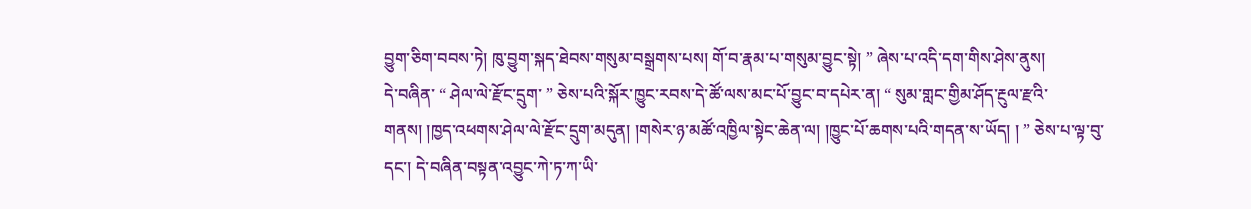བྱུག་ཅིག་བབས་ཏེ། ཁུ་བྱུག་སྐད་ཐེབས་གསུམ་བསྒྲགས་པས། གོ་བ་རྣམ་པ་གསུམ་བྱུང་སྟེ། ” ཞེས་པ་འདི་དག་གིས་ཤེས་ནུས།
དེ་བཞིན་ “ ཤེལ་ལེ་རྫོང་དྲུག་ ” ཅེས་པའི་སྐོར་ཁྱུང་རབས་དེ་ཚོ་ལས་མང་པོ་བྱུང་བ་དཔེར་ན། “ སུམ་གླང་གྱིམ་ཤོད་རྔུལ་རྫའི་གནས། །ཁྱད་འཕགས་ཤེལ་ལེ་རྫོང་དྲུག་མདུན། །གསེར་ཉ་མཚོ་འཁྱིལ་སྟེང་ཆེན་ལ། །ཁྱུང་པོ་ཆགས་པའི་གདན་ས་ཡོད། ། ” ཅེས་པ་ལྟ་བུ་དང་། དེ་བཞིན་བསྟན་འབྱུང་ཀེ་ཏ་ཀ་ཡི་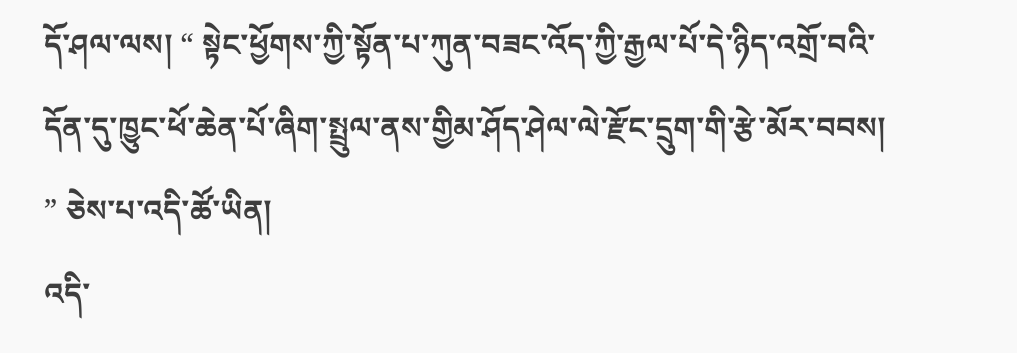དོ་ཤལ་ལས། “ སྟེང་ཕྱོགས་ཀྱི་སྟོན་པ་ཀུན་བཟང་འོད་ཀྱི་རྒྱལ་པོ་དེ་ཉིད་འགྲོ་བའི་དོན་དུ་ཁྱུང་ཕོ་ཆེན་པོ་ཞིག་སྤྲུལ་ནས་གྱིམ་ཤོད་ཤེལ་ལེ་རྫོང་དྲུག་གི་རྩེ་མོར་བབས། ” ཅེས་པ་འདི་ཚོ་ཡིན།
འདི་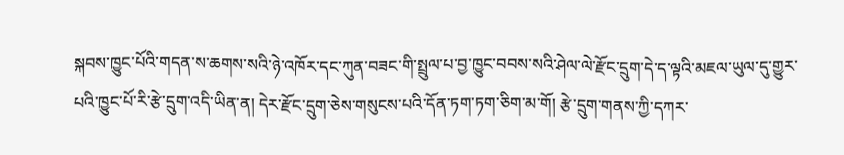སྐབས་ཁྱུང་པོའི་གདན་ས་ཆགས་སའི་ཉེ་འཁོར་དང་ཀུན་བཟང་གི་སྤྲུལ་པ་བྱ་ཁྱུང་བབས་སའི་ཤེལ་ལེ་རྫོང་དྲུག་དེ་ད་ལྟའི་མཇལ་ཡུལ་དུ་གྱུར་པའི་ཁྱུང་པོ་རི་རྩེ་དྲུག་འདི་ཡིན་ན། དེར་རྫོང་དྲུག་ཅེས་གསུངས་པའི་དོན་ཏག་ཏག་ཅིག་མ་གོ། རྩེ་དྲུག་གནས་ཀྱི་དཀར་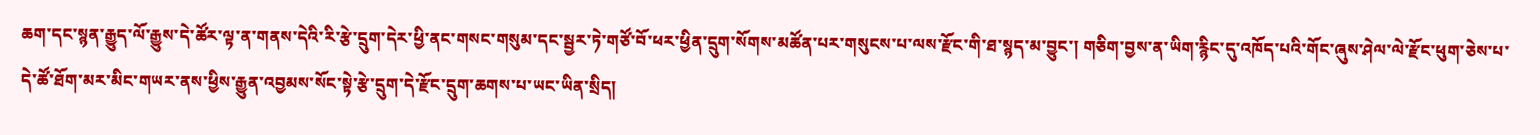ཆག་དང་སྙན་རྒྱུད་ལོ་རྒྱུས་དེ་ཚོར་ལྟ་ན་གནས་དེའི་རི་རྩེ་དྲུག་དེར་ཕྱི་ནང་གསང་གསུམ་དང་སྦྱར་ཏེ་གཙོ་བོ་ཕར་ཕྱིན་དྲུག་སོགས་མཚོན་པར་གསུངས་པ་ལས་རྫོང་གི་ཐ་སྙད་མ་བྱུང་། གཅིག་བྱས་ན་ཡིག་རྙིང་དུ་འཁོད་པའི་གོང་ཞུས་ཤེལ་ལེ་རྫོང་ཕུག་ཅེས་པ་དེ་ཚོ་ཐོག་མར་མིང་གཡར་ནས་ཕྱིས་རྒྱུན་འབྱམས་སོང་སྟེ་རྩེ་དྲུག་དེ་རྫོང་དྲུག་ཆགས་པ་ཡང་ཡིན་སྲིད།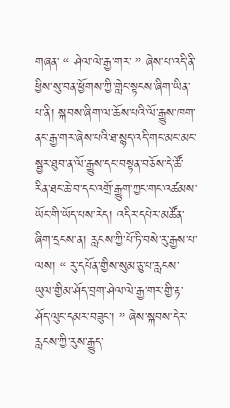གཞན་ “ ཤེལ་ལེ་རྒྱ་གར་ ” ཞེས་པ་འདི་ནི་ཕྱིས་སུ་བན་ཕྱོགས་ཀྱི་གླེང་སྟངས་ཞིག་ཡིན་པ་ནི། སྐབས་ཞིག་ལ་ཆོས་པའི་ལོ་རྒྱུས་ཁག་ནང་རྒྱ་གར་ཞེས་པའི་ཐ་སྙད་འདི་གང་མང་མང་སྦྱར་ཐུབ་ན་ལོ་རྒྱུས་དང་བསྟན་བཅོས་དེ་ཚོ་རིན་ཐང་ཆེ་བ་དང་འགྲོ་རྒྱུག་ཀྱང་གང་འཚམས་ཡོང་གི་ཡོད་པས་རེད། འདིར་དཔེར་མཚོན་ཞིག་དྲངས་ན། རླངས་ཀྱི་པོ་ཏི་བསེ་རུ་རྒྱས་པ་ལས། “ རུ་དཔོན་གྱིས་སུམ་ཅུ་པ་རླངས་ཡུལ་གྱིམ་ཤོད་བྲག་ཤེལ་ལེ་རྒྱ་གར་གྱི་རྟ་ཤོད་ལུང་དམར་བཟུང་། ” ཞེས་སྐབས་དེར་རླངས་ཀྱི་རུས་རྒྱུད་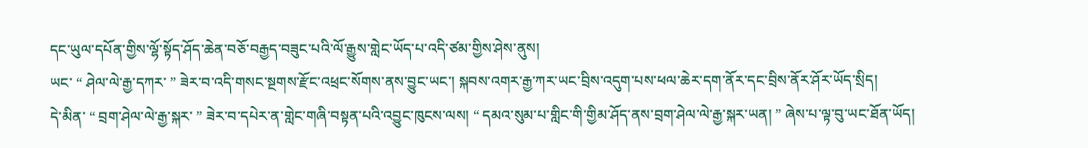དང་ཡུལ་དཔོན་གྱིས་ལྷོ་སྟོད་ཤོད་ཆེན་བཅོ་བརྒྱད་བཟུང་པའི་ལོ་རྒྱུས་གླེང་ཡོད་པ་འདི་ཙམ་གྱིས་ཤེས་ནུས།
ཡང་ “ ཤེལ་ལེ་རྒྱ་དཀར་ ” ཟེར་བ་འདི་གསང་སྔགས་རྫོང་འཕྲང་སོགས་ནས་བྱུང་ཡང་། སྐབས་འགར་རྒྱ་ཀར་ཡང་བྲིས་འདུག་པས་ཕལ་ཆེར་དག་ནོར་དང་བྲིས་ནོར་ཤོར་ཡོད་སྲིད།
དེ་མིན་ “ བྲག་ཤེལ་ལེ་རྒྱ་སྐར་ ” ཟེར་བ་དཔེར་ན་གླེང་གཞི་བསྟན་པའི་འབྱུང་ཁུངས་ལས། “ དམའ་སུམ་པ་གླིང་གི་གྱིམ་ཤོད་ནས་བྲག་ཤེལ་ལེ་རྒྱ་སྐར་ཡན། ” ཞེས་པ་ལྟ་བུ་ཡང་ཐོན་ཡོད།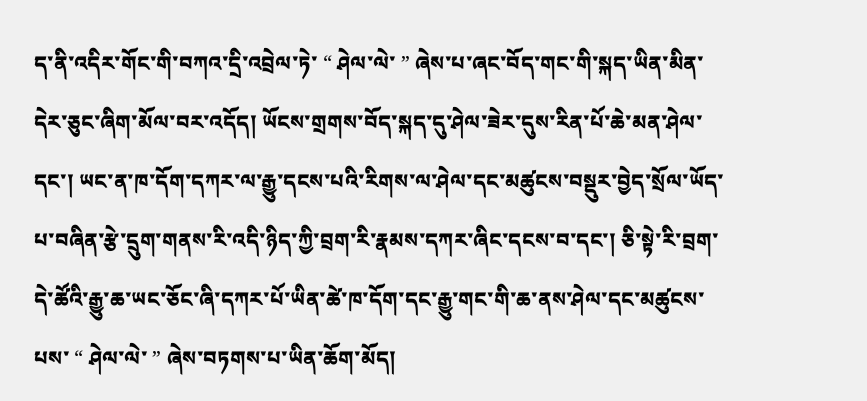ད་ནི་འདིར་གོང་གི་བཀའ་དྲི་འབྲེལ་ཏེ་ “ ཤེལ་ལེ་ ” ཞེས་པ་ཞང་བོད་གང་གི་སྐད་ཡིན་མིན་དེར་ཅུང་ཞིག་མོལ་བར་འདོད། ཡོངས་གྲགས་བོད་སྐད་དུ་ཤེལ་ཟེར་དུས་རིན་པོ་ཆེ་མན་ཤེལ་དང་། ཡང་ན་ཁ་དོག་དཀར་ལ་རྒྱུ་དངས་པའི་རིགས་ལ་ཤེལ་དང་མཚུངས་བསྡུར་བྱེད་སྲོལ་ཡོད་པ་བཞིན་རྩེ་དྲུག་གནས་རི་འདི་ཉིད་ཀྱི་བྲག་རི་རྣམས་དཀར་ཞིང་དངས་བ་དང་། ཅི་སྟེ་རི་བྲག་དེ་ཚོའི་རྒྱུ་ཆ་ཡང་ཅོང་ཞི་དཀར་པོ་ཡིན་ཚེ་ཁ་དོག་དང་རྒྱུ་གང་གི་ཆ་ནས་ཤེལ་དང་མཚུངས་པས་ “ ཤེལ་ལེ་ ” ཞེས་བཏགས་པ་ཡིན་ཆོག་མོད།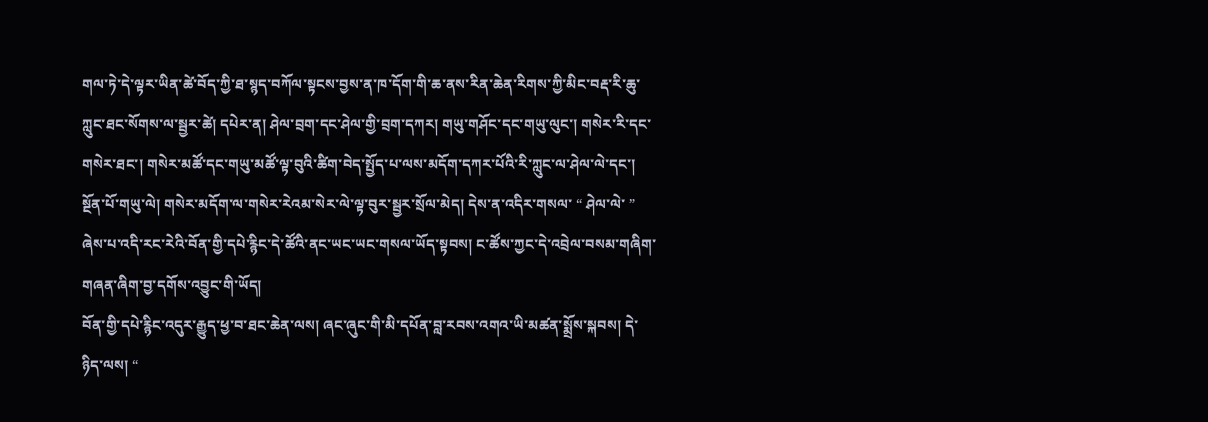གལ་ཏེ་དེ་ལྟར་ཡིན་ཚེ་བོད་ཀྱི་ཐ་སྙད་བཀོལ་སྟངས་བྱས་ན་ཁ་དོག་གི་ཆ་ནས་རིན་ཆེན་རིགས་ཀྱི་མིང་བརྡ་རི་ཆུ་ཀླུང་ཐང་སོགས་ལ་སྦྱར་ཚེ། དཔེར་ན། ཤེལ་བྲག་དང་ཤེལ་གྱི་བྲག་དཀར། གཡུ་གཤོང་དང་གཡུ་ལུང་། གསེར་རི་དང་གསེར་ཐང་། གསེར་མཚོ་དང་གཡུ་མཚོ་ལྟ་བུའི་ཚིག་བེད་སྤྱོད་པ་ལས་མདོག་དཀར་པོའི་རི་ཀླུང་ལ་ཤེལ་ལེ་དང་། སྔོན་པོ་གཡུ་ལེ། གསེར་མདོག་ལ་གསེར་རེའམ་སེར་ལེ་ལྟ་བུར་སྦྱར་སྲོལ་མེད། དེས་ན་འདིར་གསལ་ “ ཤེལ་ལེ་ ” ཞེས་པ་འདི་རང་རེའི་བོན་གྱི་དཔེ་རྙིང་དེ་ཚོའི་ནང་ཡང་ཡང་གསལ་ཡོད་སྟབས། ང་ཚོས་ཀྱང་དེ་འབྲེལ་བསམ་གཞིག་གཞན་ཞིག་བྱ་དགོས་འབྱུང་གི་ཡོད།
བོན་གྱི་དཔེ་རྙིང་འདུར་རྒྱུད་ཕྱ་བ་ཐང་ཆེན་ལས། ཞང་ཞུང་གི་མི་དཔོན་བླ་རབས་འགའ་ཡི་མཚན་སྨྲོས་སྐབས། དེ་ཉིད་ལས། “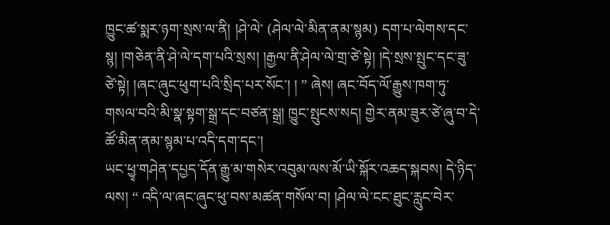ཁྱུང་ཚ་སྨར་ཉག་སྲས་ལ་ནི། །ཤེ་ལེ་ (ཤེལ་ལེ་མིན་ནམ་སྙམ) དག་པ་ལེགས་དང་སྙ། །གཅེན་ནི་ཤེ་ལེ་དག་པའི་སྲས། །རྒྱལ་ནི་ཤེལ་ལེ་གྲ་ཙེ་སྟེ། །དེ་སྲས་སྤུང་དང་ཟུ་ཙེ་སྟེ། །ཞང་ཞུང་ཕུག་པའི་སྲིད་པར་སོང་། ། ” ཞེས། ཞང་བོད་ལོ་རྒྱུས་ཁག་ཏུ་གསལ་བའི་མི་སྣ་སྟག་སྒྲ་དང་བཙན་སྒྲ། ཁྱུང་སྤུངས་སད། གྱེར་ནམ་ཟུར་ཙེ་ཞུ་བ་དེ་ཚོ་མིན་ནམ་སྙམ་པ་འདི་དག་དང་།
ཡང་ཕྱྭ་གཤེན་དཔྱད་དོན་རྒྱུ་མ་གསེར་འབུམ་ལས་མོ་ཡི་སྐོར་འཆད་སྐབས། དེ་ཉིད་ལས། “ འདི་ལ་ཞང་ཞུང་ཕུ་བས་མཚན་གསོལ་བ། །ཤེལ་ལེ་ངང་ཐུང་རླུང་བེར་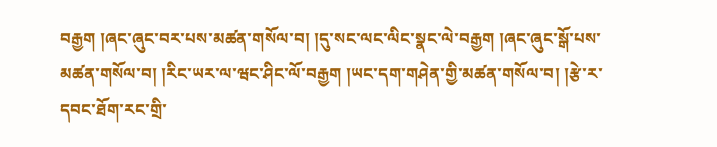བརྒྱག །ཞང་ཞུང་བར་པས་མཚན་གསོལ་བ། །དུ་སང་ལང་ལིང་སྣང་ལེ་བརྒྱག །ཞང་ཞུང་སྒོ་པས་མཚན་གསོལ་བ། །རིང་ཡར་ལ་ཝང་ཤིང་ལོ་བརྒྱག །ཡང་དག་གཤེན་གྱི་མཚན་གསོལ་བ། །རྩེ་ར་དབང་ཐོག་རང་གྲི་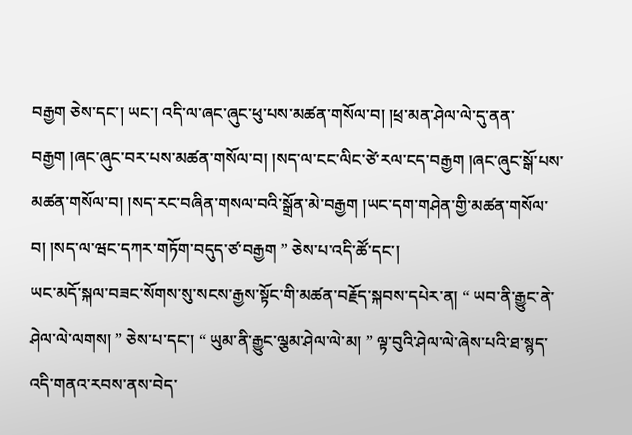བརྒྱག ཅེས་དང་། ཡང་། འདི་ལ་ཞང་ཞུང་ཕུ་པས་མཚན་གསོལ་བ། །ཕྲ་མན་ཤེལ་ལེ་དུ་ནན་བརྒྱག །ཞང་ཞུང་བར་པས་མཚན་གསོལ་བ། །སད་ལ་ངང་ལིང་ཙེ་རལ་ངད་བརྒྱག །ཞང་ཞུང་སྒོ་པས་མཚན་གསོལ་བ། །སད་རང་བཞིན་གསལ་བའི་སྒྲོན་མེ་བརྒྱག །ཡང་དག་གཤེན་གྱི་མཚན་གསོལ་བ། །སད་ལ་ཝང་དཀར་གཏོག་བདུད་ཙ་བརྒྱག ” ཅེས་པ་འདི་ཚོ་དང་།
ཡང་མདོ་སྐལ་བཟང་སོགས་སུ་སངས་རྒྱས་སྟོང་གི་མཚན་བརྗོད་སྐབས་དཔེར་ན། “ ཡབ་ནི་རྒྱུང་ནེ་ཤེལ་ལེ་ལགས། ” ཅེས་པ་དང་། “ ཡུམ་ནི་རྒྱུང་ལྕམ་ཤེལ་ལེ་མ། ” ལྟ་བུའི་ཤེལ་ལེ་ཞེས་པའི་ཐ་སྙད་འདི་གནའ་རབས་ནས་བེད་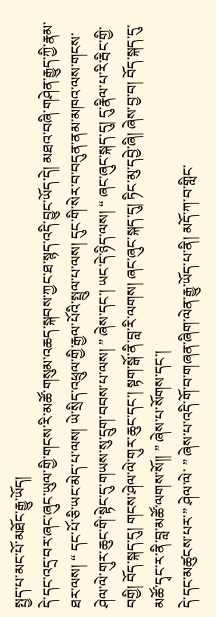སྤྱད་པ་མང་པོ་མཐོང་རྒྱུ་ཡོད།
དེ་དང་འདྲ་བར་ཞང་ཞུང་ཡུལ་གྱི་གངས་རི་མཚོ་གསུམ་འཆད་སྐབས་ཀྱང་ཐ་སྙད་འདི་བྱུང་ཡོད་དེ། མཐའ་བཞི་གཤེན་རྒྱུད་ཀྱི་རྣམ་ཐར་ལས། “ དང་པོ་ཅི་ཡང་མེད་པ་ལས། ཡེ་སྲིད་འཕྲུལ་གྱི་རྒྱལ་པོའི་སྤྲུལ་པ་ལས། དུང་གི་སེར་བ་བདུན་ནམ་མཁའ་ལས་གངས་ཤེལ་ལེ་གུར་ཆུང་གི་སྟེང་དུ་གཡས་སུ་དྲུག་བབས་པ་ལས། ” ཞེས་དང་། ཡང་དེ་ཉིད་ལས། “ ཞང་ཞུང་སྐད་དུ། དུ་རྣིལ་པ་རི་རྦིང་གྱི་བགྱི། བོད་སྐད་དུ། གངས་ཤེལ་ལེ་གུར་ཆུང་དང་། སྟག་སྒོ་ནི་བླ་རི་ལགས། ཞང་ཞུང་སྐད་དུ། ཏིང་མུ་དབྱེ་ཞི། ཞེས་བྱ་བ། བོད་སྐད་དུ་མཚོ་དྭང་ར་ནི་བླ་མཚོ་ལགས་སོ།། ” ཞེས་པ་སོགས་དང་།
དེ་དང་མཚུངས་པར་” ཤེལ་ལེ་ ” ཞེས་པ་འདི་གོ་བ་གཞན་ཞིག་ལེན་རྒྱུ་ཡོད་པ་ནི། མདོ་ཀ་བ་གླིང་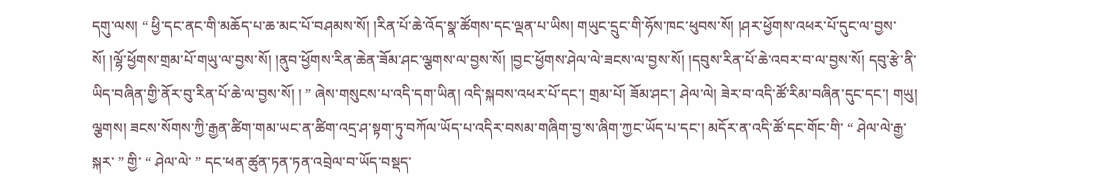དགུ་ལས། “ ཕྱི་དང་ནང་གི་མཆོད་པ་ཆ་མང་པོ་བཤམས་སོ། །རིན་པོ་ཆེ་འོད་སྣ་ཚོགས་དང་ལྡན་པ་ཡིས། གཡུང་དྲུང་གི་ཧོས་ཁང་ཕུབས་སོ། །ཤར་ཕྱོགས་འཕར་པོ་དུང་ལ་བྱས་སོ། །ལྷོ་ཕྱོགས་གྲམ་པོ་གཡུ་ལ་བྱས་སོ། །ནུབ་ཕྱོགས་རིན་ཆེན་ཟོམ་ཤང་ལྕགས་ལ་བྱས་སོ། །བྱང་ཕྱོགས་ཤེལ་ལེ་ཟངས་ལ་བྱས་སོ། །དབུས་རིན་པོ་ཆེ་འབར་བ་ལ་བྱས་སོ། དབུ་རྩེ་ནི་ཡིད་བཞིན་གྱི་ནོར་བུ་རིན་པོ་ཆེ་ལ་བྱས་སོ། ། ” ཞེས་གསུངས་པ་འདི་དག་ཡིན། འདི་སྐབས་འཕར་པོ་དང་། གྲམ་པོ། ཟོམ་ཤང་། ཤེལ་ལེ། ཟེར་བ་འདི་ཚོ་རིམ་བཞིན་དུང་དང་། གཡུ། ལྕགས། ཟངས་སོགས་ཀྱི་རྒྱན་ཚིག་གམ་ཡང་ན་ཚིག་འདྲ་ཤ་སྟག་ཏུ་བཀོལ་ཡོད་པ་འདིར་བསམ་གཞིག་བྱ་ས་ཞིག་ཀྱང་ཡོད་པ་དང་། མདོར་ན་འདི་ཚོ་དང་གོང་གི་ “ ཤེལ་ལེ་རྒྱ་སྐར་ ” གྱི་ “ ཤེལ་ལེ་ ” དང་ཕན་ཚུན་ཏན་ཏན་འབྲེལ་བ་ཡོད་བསྡད་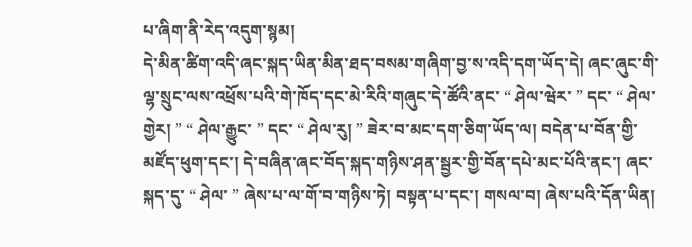པ་ཞིག་ནི་རེད་འདུག་སྙམ།
དེ་མིན་ཚིག་འདི་ཞང་སྐད་ཡིན་མིན་ཐད་བསམ་གཞིག་བྱ་ས་འདི་དག་ཡོད་དེ། ཞང་ཞུང་གི་ལྷ་སྲུང་ལས་འཕྲོས་པའི་གེ་ཁོད་དང་མེ་རིའི་གཞུང་དེ་ཚོའི་ནང་ “ ཤེལ་ཝེར་ ” དང་ “ ཤེལ་གྱེར། ” “ ཤེལ་རྒྱུང་ ” དང་ “ ཤེལ་རུ། ” ཟེར་བ་མང་དག་ཅིག་ཡོད་ལ། བདེན་པ་བོན་གྱི་མཛོད་ཕུག་དང་། དེ་བཞིན་ཞང་བོད་སྐད་གཉིས་ཤན་སྦྱར་གྱི་བོན་དཔེ་མང་པོའི་ནང་། ཞང་སྐད་དུ་ “ ཤེལ་ ” ཞེས་པ་ལ་གོ་བ་གཉིས་ཏེ། བསྟན་པ་དང་། གསལ་བ། ཞེས་པའི་དོན་ཡིན།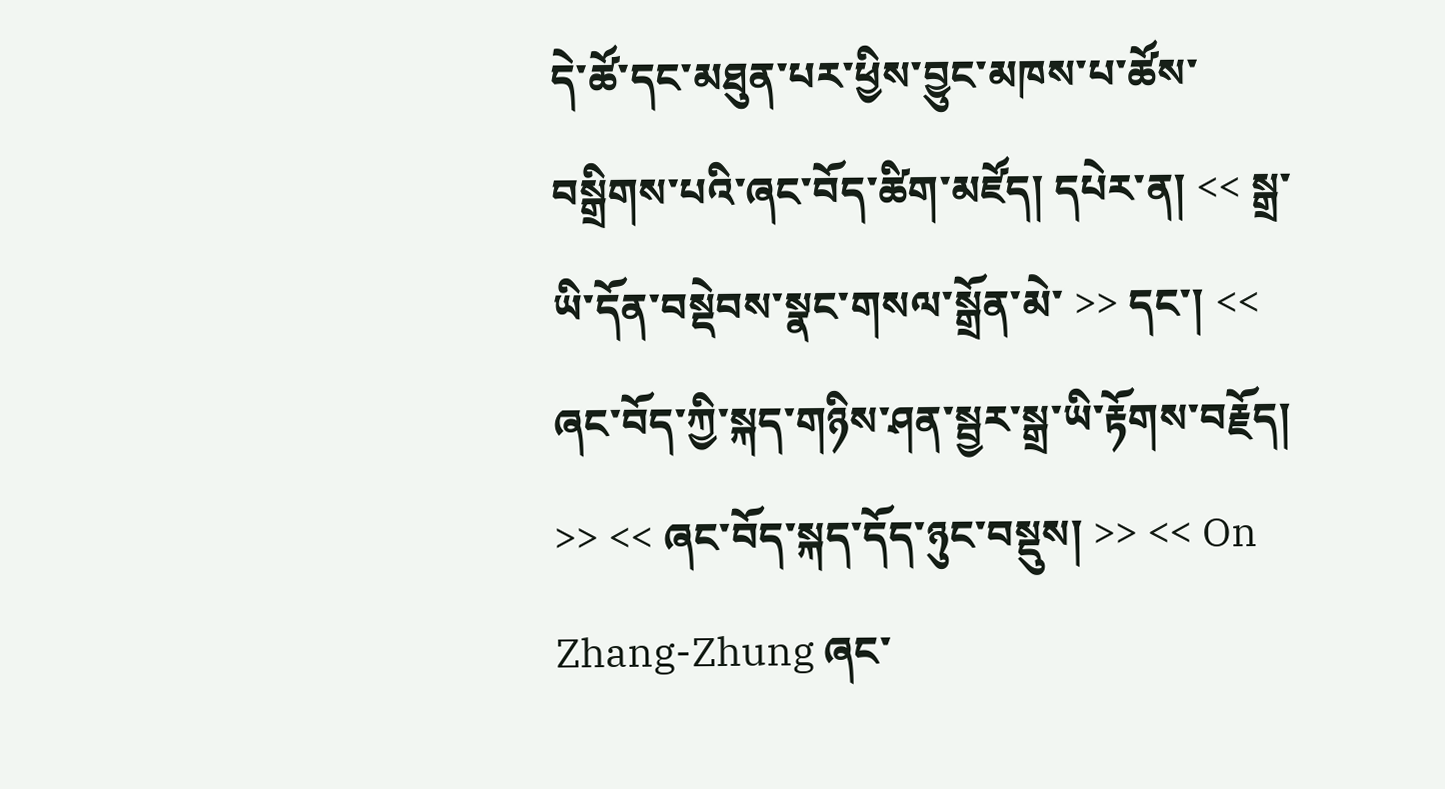དེ་ཚོ་དང་མཐུན་པར་ཕྱིས་བྱུང་མཁས་པ་ཚོས་བསྒྲིགས་པའི་ཞང་བོད་ཚིག་མཛོད། དཔེར་ན། << སྒྲ་ཡི་དོན་བསྡེབས་སྣང་གསལ་སྒྲོན་མེ་ >> དང་། << ཞང་བོད་ཀྱི་སྐད་གཉིས་ཤན་སྦྱར་སྒྲ་ཡི་རྟོགས་བརྗོད། >> << ཞང་བོད་སྐད་དོད་ཉུང་བསྡུས། >> << On Zhang-Zhung ཞང་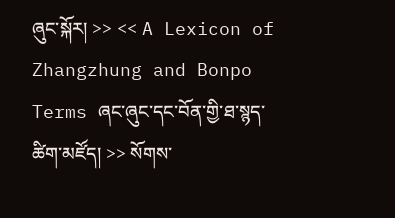ཞུང་སྐོར། >> << A Lexicon of Zhangzhung and Bonpo Terms ཞང་ཞུང་དང་བོན་གྱི་ཐ་སྙད་ཚིག་མཛོད། >> སོགས་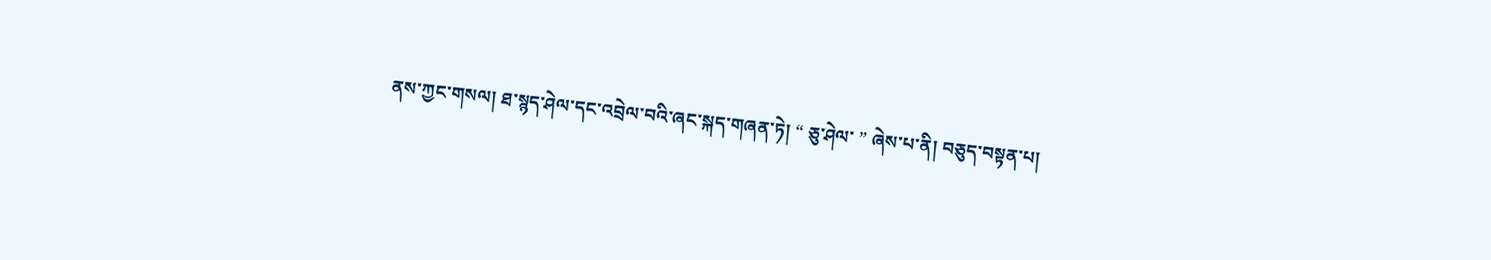ནས་ཀྱང་གསལ། ཐ་སྙད་ཤེལ་དང་འབྲེལ་བའི་ཞང་སྐད་གཞན་ཏེ། “ ཅུ་ཤེལ་ ” ཞེས་པ་ནི། བཅུད་བསྟན་པ།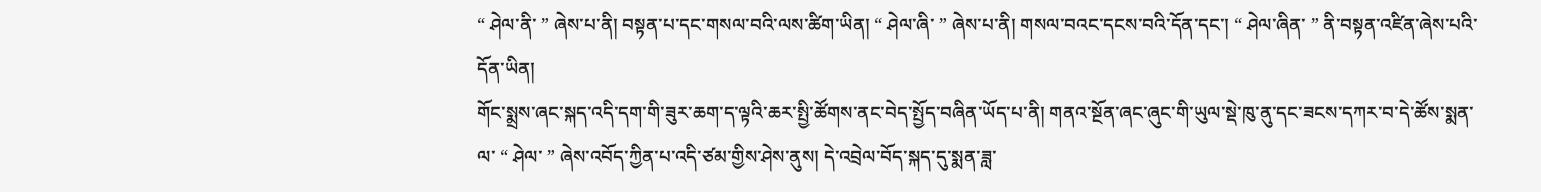“ ཤེལ་ནི་ ” ཞེས་པ་ནི། བསྟན་པ་དང་གསལ་བའི་ལས་ཚིག་ཡིན། “ ཤེལ་ཞི་ ” ཞེས་པ་ནི། གསལ་བའང་དངས་བའི་དོན་དང་། “ ཤེལ་ཞིན་ ” ནི་བསྟན་འཛིན་ཞེས་པའི་དོན་ཡིན།
གོང་སྨྲས་ཞང་སྐད་འདི་དག་གི་ཟུར་ཆག་ད་ལྟའི་ཆར་སྤྱི་ཚོགས་ནང་བེད་སྤྱོད་བཞིན་ཡོད་པ་ནི། གནའ་སྔོན་ཞང་ཞུང་གི་ཡུལ་སྡེ་ཁུ་ནུ་དང་ཟངས་དཀར་བ་དེ་ཚོས་སྨན་ལ་ “ ཤེལ་ ” ཞེས་འབོད་ཀྱིན་པ་འདི་ཙམ་གྱིས་ཤེས་ནུས། དེ་འབྲེལ་བོད་སྐད་དུ་སྨན་ཟླ་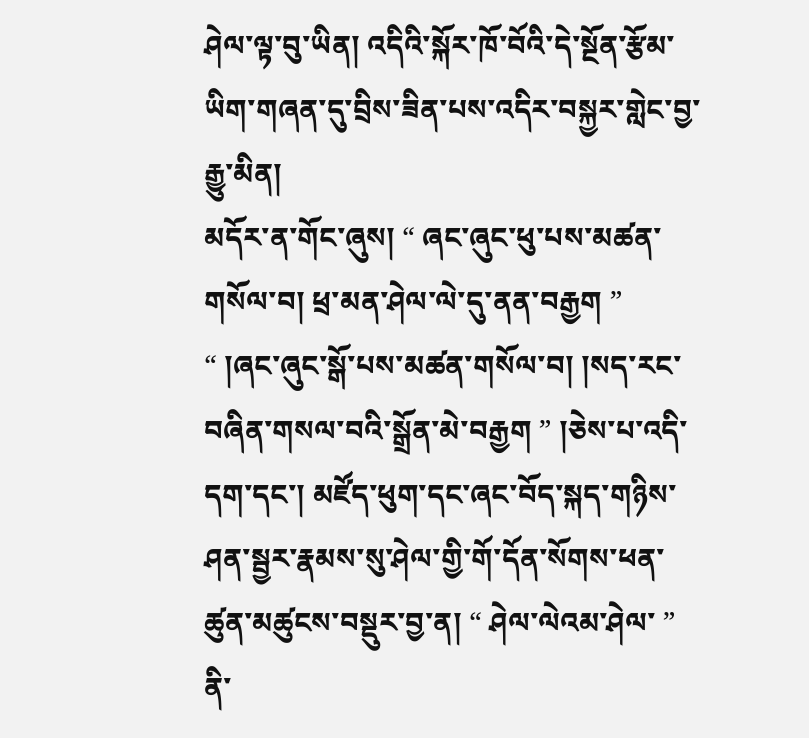ཤེལ་ལྟ་བུ་ཡིན། འདིའི་སྐོར་ཁོ་བོའི་དེ་སྔོན་རྩོམ་ཡིག་གཞན་དུ་བྲིས་ཟིན་པས་འདིར་བསྐྱར་གླེང་བྱ་རྒྱུ་མིན།
མདོར་ན་གོང་ཞུས། “ ཞང་ཞུང་ཕུ་པས་མཚན་གསོལ་བ། ཕྲ་མན་ཤེལ་ལེ་དུ་ནན་བརྒྱག ” “ །ཞང་ཞུང་སྒོ་པས་མཚན་གསོལ་བ། །སད་རང་བཞིན་གསལ་བའི་སྒྲོན་མེ་བརྒྱག ” །ཅེས་པ་འདི་དག་དང་། མཛོད་ཕུག་དང་ཞང་བོད་སྐད་གཉིས་ཤན་སྦྱར་རྣམས་སུ་ཤེལ་གྱི་གོ་དོན་སོགས་ཕན་ཚུན་མཚུངས་བསྡུར་བྱ་ན། “ ཤེལ་ལེའམ་ཤེལ་ ” ནི་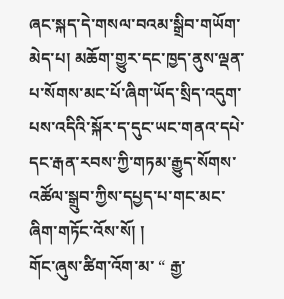ཞང་སྐད་དེ་གསལ་བའམ་སྒྲིབ་གཡོག་མེད་པ། མཆོག་གྱུར་དང་ཁྱད་ནུས་ལྡན་པ་སོགས་མང་པོ་ཞིག་ཡོད་སྲིད་འདུག་པས་འདིའི་སྐོར་ད་དུང་ཡང་གནའ་དཔེ་དང་རྒན་རབས་ཀྱི་གཏམ་རྒྱུད་སོགས་འཚོལ་སྒྲུབ་ཀྱིས་དཔྱད་པ་གང་མང་ཞིག་གཏོང་འོས་སོ། །
གོང་ཞུས་ཚིག་འོག་མ་ “ རྒྱ་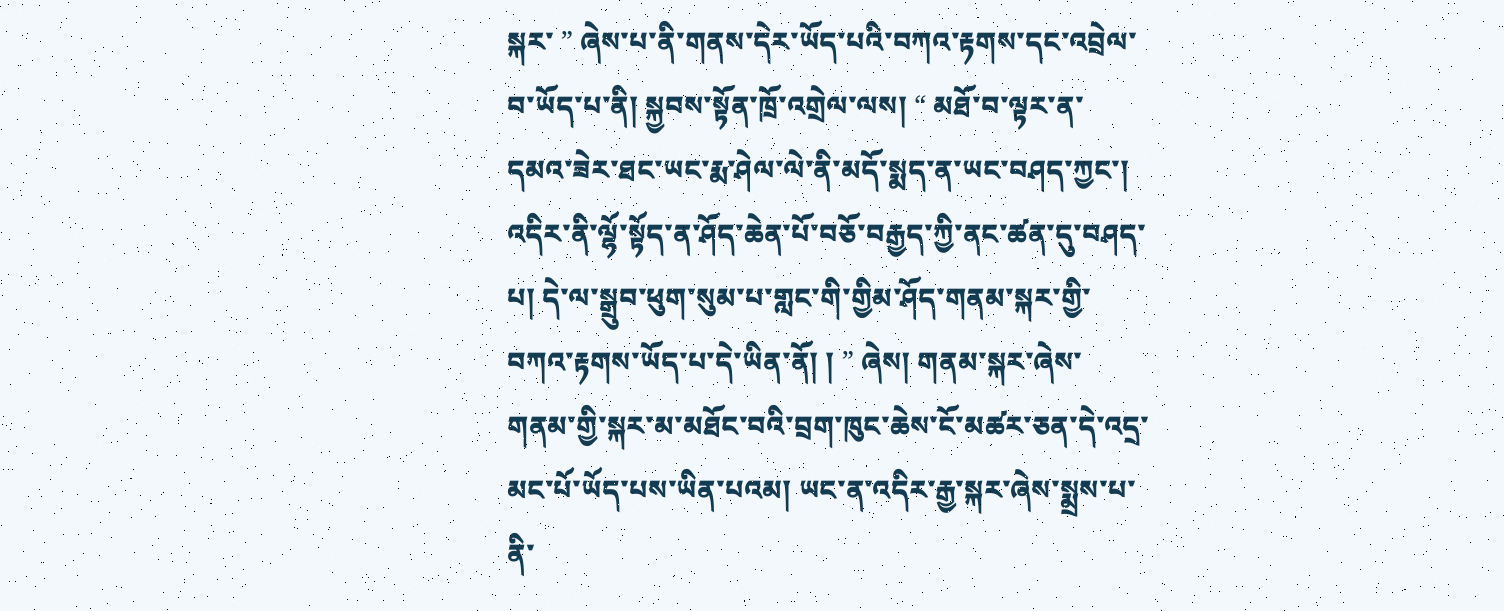སྐར་ ” ཞེས་པ་ནི་གནས་དེར་ཡོད་པའི་བཀའ་རྟགས་དང་འབྲེལ་བ་ཡོད་པ་ནི། སྐྱབས་སྟོན་ཁྲོ་འགྲེལ་ལས། “ མཐོ་བ་ལྟར་ན་དམའ་ཟེར་ཐང་ཡང་རྨ་ཤེལ་ལེ་ནི་མདོ་སྨད་ན་ཡང་བཤད་ཀྱང་། འདིར་ནི་ལྷོ་སྟོད་ན་ཤོད་ཆེན་པོ་བཅོ་བརྒྱད་ཀྱི་ནང་ཚན་དུ་བཤད་པ། དེ་ལ་སྒྲུབ་ཕུག་སུམ་པ་གླང་གི་གྱིམ་ཤོད་གནམ་སྐར་གྱི་བཀའ་རྟགས་ཡོད་པ་དེ་ཡིན་ནོ། ། ” ཞེས། གནམ་སྐར་ཞེས་གནམ་གྱི་སྐར་མ་མཐོང་བའི་བྲག་ཁུང་ཆེས་ངོ་མཚར་ཅན་དེ་འདྲ་མང་པོ་ཡོད་པས་ཡིན་པའམ། ཡང་ན་འདིར་རྒྱ་སྐར་ཞེས་སྨྲས་པ་ནི་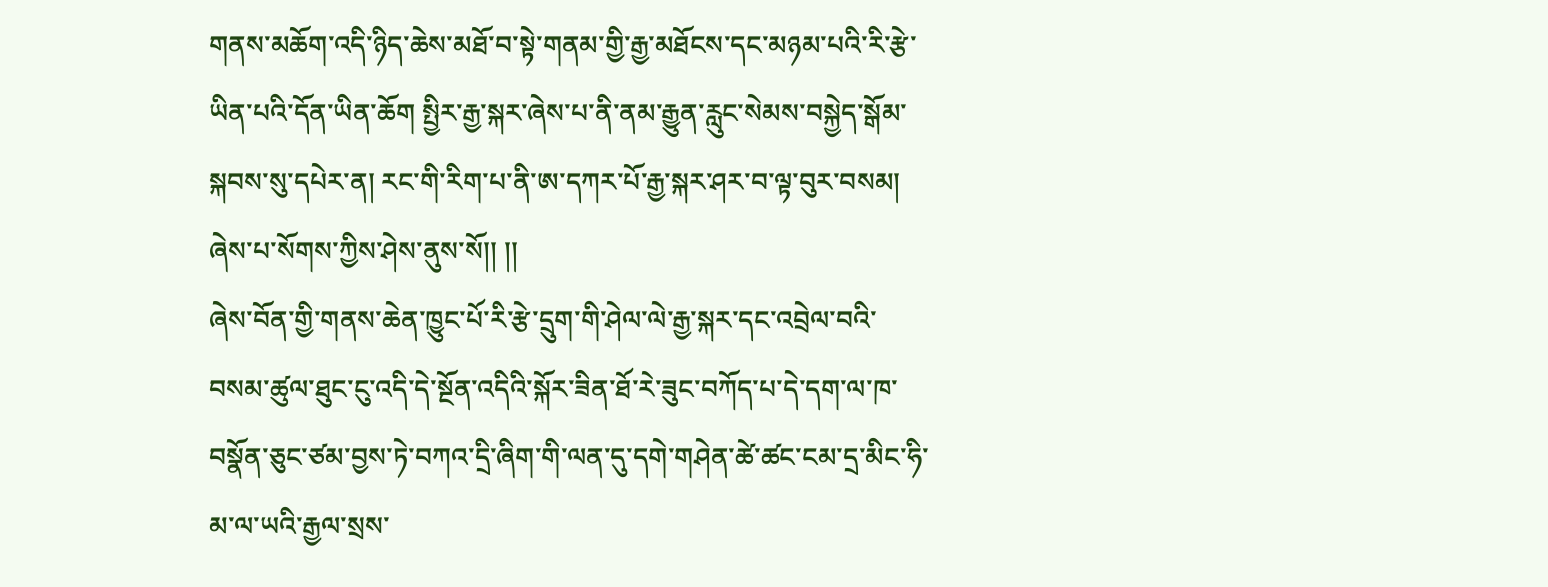གནས་མཆོག་འདི་ཉིད་ཆེས་མཐོ་བ་སྟེ་གནམ་གྱི་རྒྱ་མཐོངས་དང་མཉམ་པའི་རི་རྩེ་ཡིན་པའི་དོན་ཡིན་ཆོག སྤྱིར་རྒྱ་སྐར་ཞེས་པ་ནི་ནམ་རྒྱུན་རླུང་སེམས་བསྐྱེད་སྒོམ་སྐབས་སུ་དཔེར་ན། རང་གི་རིག་པ་ནི་ཨ་དཀར་པོ་རྒྱ་སྐར་ཤར་བ་ལྟ་བུར་བསམ། ཞེས་པ་སོགས་ཀྱིས་ཤེས་ནུས་སོ།། །།
ཞེས་བོན་གྱི་གནས་ཆེན་ཁྱུང་པོ་རི་རྩེ་དྲུག་གི་ཤེལ་ལེ་རྒྱ་སྐར་དང་འབྲེལ་བའི་བསམ་ཚུལ་ཐུང་ངུ་འདི་དེ་སྔོན་འདིའི་སྐོར་ཟིན་ཐོ་རེ་ཟུང་བཀོད་པ་དེ་དག་ལ་ཁ་བསྣོན་ཅུང་ཙམ་བྱས་ཏེ་བཀའ་དྲི་ཞིག་གི་ལན་དུ་དགེ་གཤེན་ཚེ་ཚང་ངམ་དྲ་མིང་ཧི་མ་ལ་ཡའི་རྒྱལ་སྲས་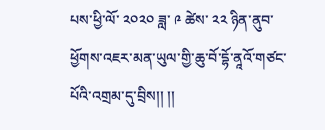པས་ཕྱི་ལོ་ ༢༠༢༠ ཟླ་ ༩ ཚེས་ ༢༢ ཉིན་ནུབ་ཕྱོགས་འཇར་མན་ཡུལ་གྱི་ཆུ་བོ་དྷོ་ནཱའོ་གཙང་པོའི་འགྲམ་དུ་བྲིས།། །།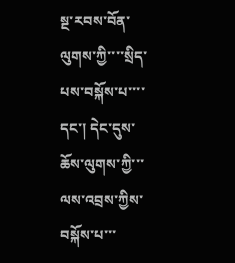སྔ་རབས་བོན་ལུགས་ཀྱི་་་་སྲིད་པས་བསྐོས་པ་་་་དང་། དེང་དུས་ཆོས་ལུགས་ཀྱི་་་ལས་འབྲས་ཀྱིས་བསྐོས་པ་་་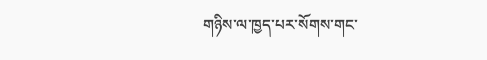གཉིས་ལ་ཁྱད་པར་སོགས་གང་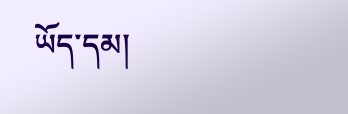ཡོད་དམ།